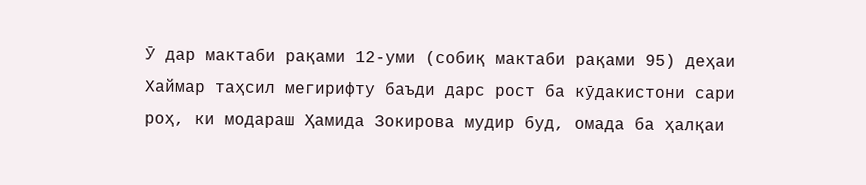Ӯ дар мактаби рақами 12-уми (собиқ мактаби рақами 95) деҳаи Хаймар таҳсил мегирифту баъди дарс рост ба кӯдакистони сари роҳ, ки модараш Ҳамида Зокирова мудир буд, омада ба ҳалқаи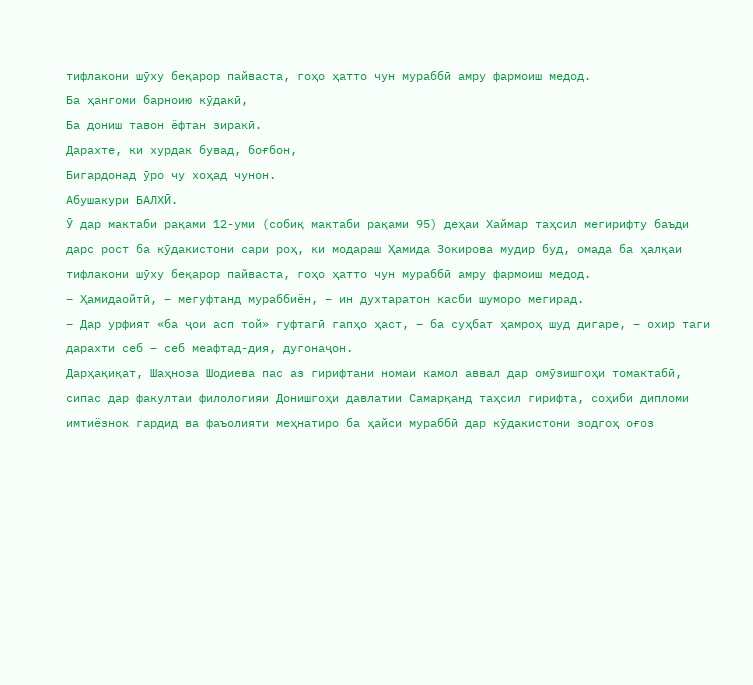тифлакони шӯху беқарор пайваста, гоҳо ҳатто чун мураббӣ амру фармоиш медод.
Ба ҳангоми барноию кӯдакӣ,
Ба дониш тавон ёфтан зиракӣ.
Дарахте, ки хурдак бувад, боғбон,
Бигардонад ӯро чу хоҳад чунон.
Абушакури БАЛХӢ.
Ӯ дар мактаби рақами 12-уми (собиқ мактаби рақами 95) деҳаи Хаймар таҳсил мегирифту баъди дарс рост ба кӯдакистони сари роҳ, ки модараш Ҳамида Зокирова мудир буд, омада ба ҳалқаи тифлакони шӯху беқарор пайваста, гоҳо ҳатто чун мураббӣ амру фармоиш медод.
– Ҳамидаойтӣ, – мегуфтанд мураббиён, – ин духтаратон касби шуморо мегирад.
– Дар урфият «ба ҷои асп той» гуфтагӣ гапҳо ҳаст, – ба суҳбат ҳамроҳ шуд дигаре, – охир таги дарахти себ – себ меафтад-дия, дугонаҷон.
Дарҳақиқат, Шаҳноза Шодиева пас аз гирифтани номаи камол аввал дар омӯзишгоҳи томактабӣ, сипас дар факултаи филологияи Донишгоҳи давлатии Самарқанд таҳсил гирифта, соҳиби дипломи имтиёзнок гардид ва фаъолияти меҳнатиро ба ҳайси мураббӣ дар кӯдакистони зодгоҳ оғоз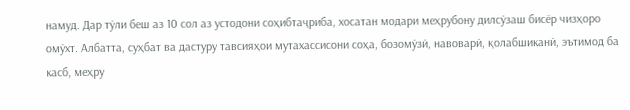намуд. Дар тӯли беш аз 10 сол аз устодони соҳибтаҷриба, хосатан модари меҳрубону дилсӯзаш бисёр чизҳоро омӯхт. Албатта, суҳбат ва дастуру тавсияҳои мутахассисони соҳа, бозомӯзӣ, навоварӣ, қолабшиканӣ, эътимод ба касб, меҳру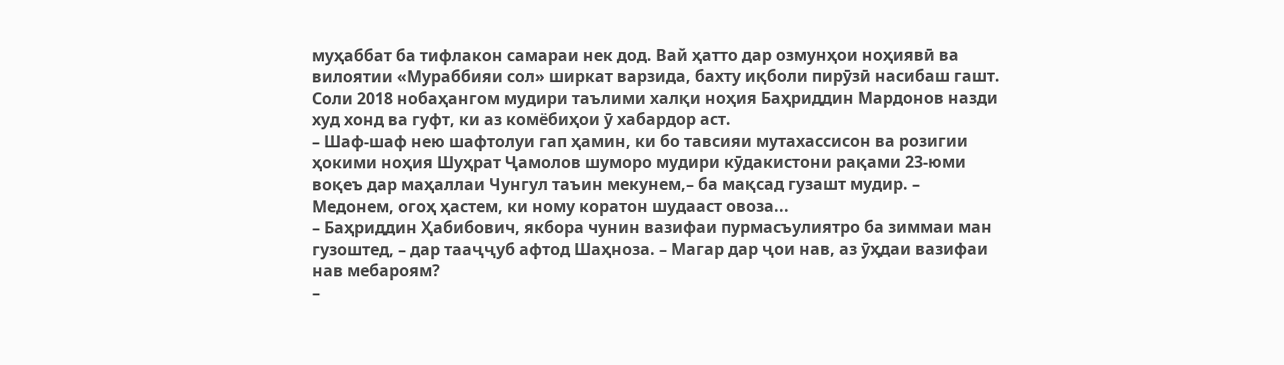муҳаббат ба тифлакон самараи нек дод. Вай ҳатто дар озмунҳои ноҳиявӣ ва вилоятии «Мураббияи сол» ширкат варзида, бахту иқболи пирӯзӣ насибаш гашт.
Соли 2018 нобаҳангом мудири таълими халқи ноҳия Баҳриддин Мардонов назди худ хонд ва гуфт, ки аз комёбиҳои ӯ хабардор аст.
– Шаф-шаф нею шафтолуи гап ҳамин, ки бо тавсияи мутахассисон ва розигии ҳокими ноҳия Шуҳрат Ҷамолов шуморо мудири кӯдакистони рақами 23-юми воқеъ дар маҳаллаи Чунгул таъин мекунем,– ба мақсад гузашт мудир. – Медонем, огоҳ ҳастем, ки ному коратон шудааст овоза...
– Баҳриддин Ҳабибович, якбора чунин вазифаи пурмасъулиятро ба зиммаи ман гузоштед, – дар тааҷҷуб афтод Шаҳноза. – Магар дар ҷои нав, аз ӯҳдаи вазифаи нав мебароям?
–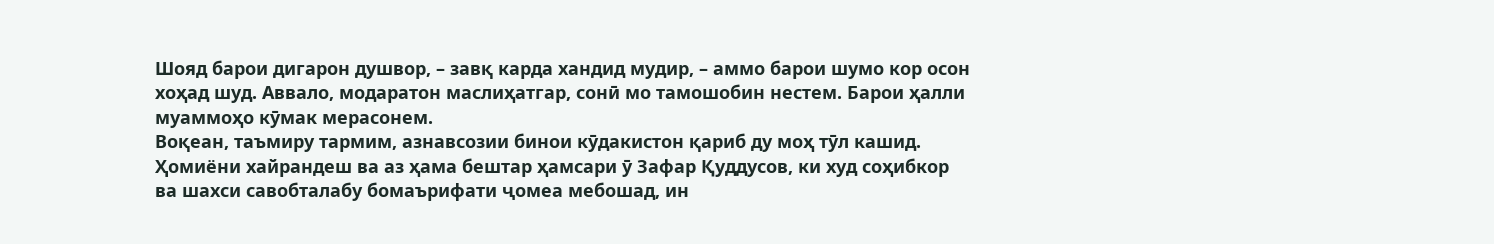Шояд барои дигарон душвор, – завқ карда хандид мудир, – аммо барои шумо кор осон хоҳад шуд. Аввало, модаратон маслиҳатгар, сонӣ мо тамошобин нестем. Барои ҳалли муаммоҳо кӯмак мерасонем.
Воқеан, таъмиру тармим, азнавсозии бинои кӯдакистон қариб ду моҳ тӯл кашид. Ҳомиёни хайрандеш ва аз ҳама бештар ҳамсари ӯ Зафар Қуддусов, ки худ соҳибкор ва шахси савобталабу бомаърифати ҷомеа мебошад, ин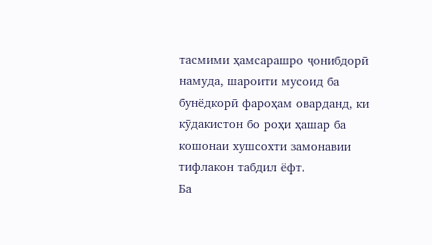тасмими ҳамсарашро ҷонибдорӣ намуда, шароити мусоид ба бунёдкорӣ фароҳам оварданд, ки кӯдакистон бо роҳи ҳашар ба кошонаи хушсохти замонавии тифлакон табдил ёфт.
Ба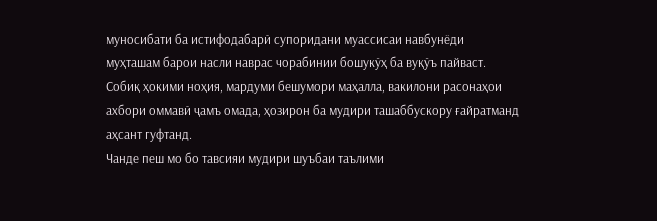муносибати ба истифодабарӣ супоридани муассисаи навбунёди муҳташам барои насли наврас чорабинии бошукӯҳ ба вуқӯъ пайваст. Собиқ ҳокими ноҳия, мардуми бешумори маҳалла, вакилони расонаҳои ахбори оммавӣ ҷамъ омада, ҳозирон ба мудири ташаббускору ғайратманд аҳсант гуфтанд.
Чанде пеш мо бо тавсияи мудири шуъбаи таълими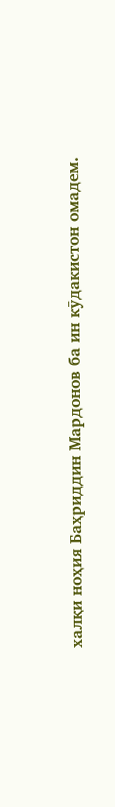халқи ноҳия Баҳриддин Мардонов ба ин кӯдакистон омадем.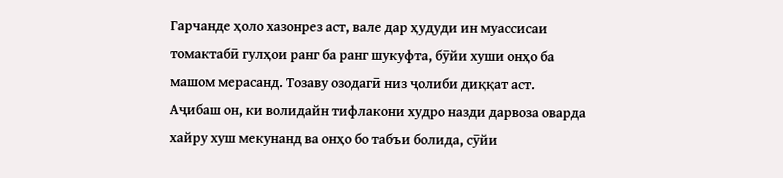Гарчанде ҳоло хазонрез аст, вале дар ҳудуди ин муассисаи томактабӣ гулҳои ранг ба ранг шукуфта, бӯйи хуши онҳо ба машом мерасанд. Тозаву озодагӣ низ ҷолиби диққат аст.
Аҷибаш он, ки волидайн тифлакони худро назди дарвоза оварда хайру хуш мекунанд ва онҳо бо табъи болида, сӯйи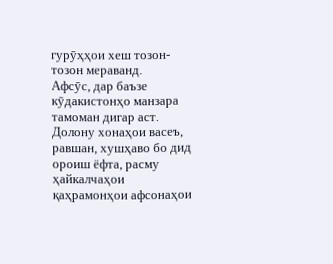гурӯҳҳои хеш тозон-тозон мераванд.
Афсӯс, дар баъзе кӯдакистонҳо манзара тамоман дигар аст.
Долону хонаҳои васеъ, равшан, хушҳаво бо дид ороиш ёфта, расму ҳайкалчаҳои қаҳрамонҳои афсонаҳои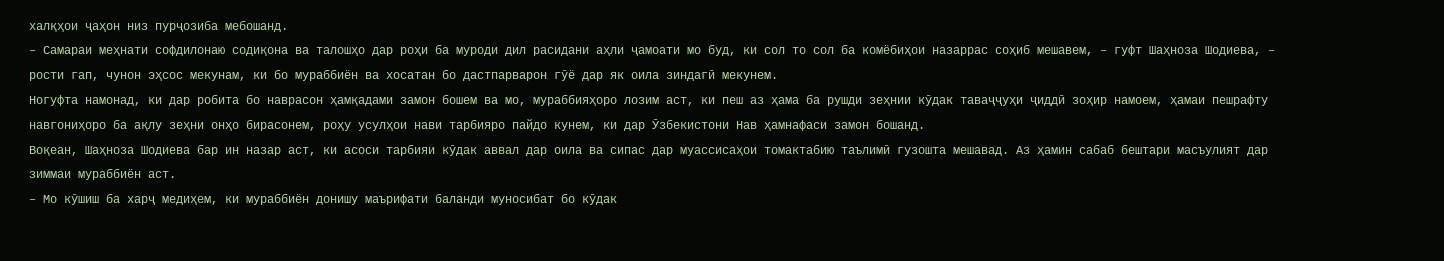халқҳои ҷаҳон низ пурҷозиба мебошанд.
– Самараи меҳнати софдилонаю содиқона ва талошҳо дар роҳи ба муроди дил расидани аҳли ҷамоати мо буд, ки сол то сол ба комёбиҳои назаррас соҳиб мешавем, – гуфт Шаҳноза Шодиева, – рости гап, чунон эҳсос мекунам, ки бо мураббиён ва хосатан бо дастпарварон гӯё дар як оила зиндагӣ мекунем.
Ногуфта намонад, ки дар робита бо наврасон ҳамқадами замон бошем ва мо, мураббияҳоро лозим аст, ки пеш аз ҳама ба рушди зеҳнии кӯдак таваҷҷуҳи ҷиддӣ зоҳир намоем, ҳамаи пешрафту навгониҳоро ба ақлу зеҳни онҳо бирасонем, роҳу усулҳои нави тарбияро пайдо кунем, ки дар Ӯзбекистони Нав ҳамнафаси замон бошанд.
Воқеан, Шаҳноза Шодиева бар ин назар аст, ки асоси тарбияи кӯдак аввал дар оила ва сипас дар муассисаҳои томактабию таълимӣ гузошта мешавад. Аз ҳамин сабаб бештари масъулият дар зиммаи мураббиён аст.
– Мо кӯшиш ба харҷ медиҳем, ки мураббиён донишу маърифати баланди муносибат бо кӯдак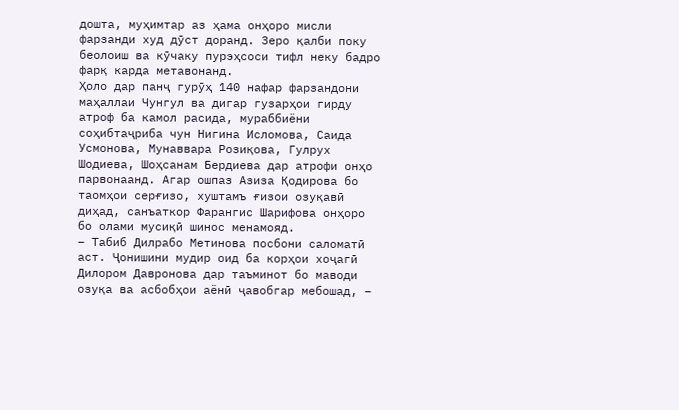дошта, муҳимтар аз ҳама онҳоро мисли фарзанди худ дӯст доранд. Зеро қалби поку беолоиш ва кӯчаку пурэҳсоси тифл неку бадро фарқ карда метавонанд.
Ҳоло дар панҷ гурӯҳ 140 нафар фарзандони маҳаллаи Чунгул ва дигар гузарҳои гирду атроф ба камол расида, мураббиёни соҳибтаҷриба чун Нигина Исломова, Саида Усмонова, Мунаввара Розиқова, Гулрух Шодиева, Шоҳсанам Бердиева дар атрофи онҳо парвонаанд. Агар ошпаз Азиза Қодирова бо таомҳои серғизо, хуштамъ ғизои озуқавӣ диҳад, санъаткор Фарангис Шарифова онҳоро бо олами мусиқӣ шинос менамояд.
– Табиб Дилрабо Метинова посбони саломатӣ аст. Ҷонишини мудир оид ба корҳои хоҷагӣ Дилором Давронова дар таъминот бо маводи озуқа ва асбобҳои аёнӣ ҷавобгар мебошад, –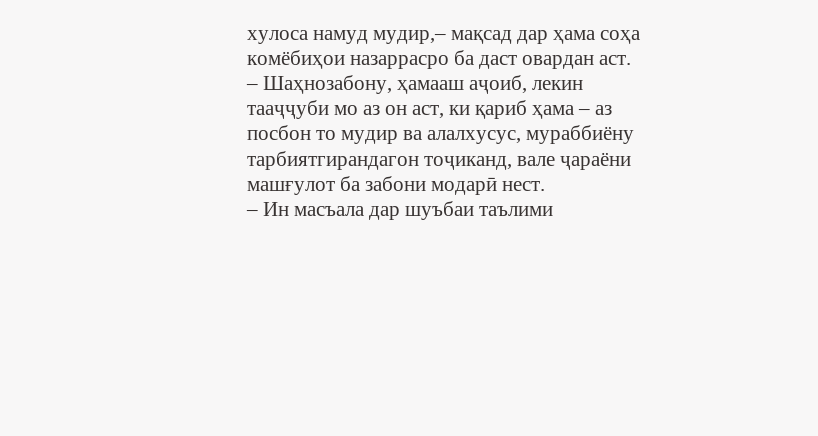хулоса намуд мудир,– мақсад дар ҳама соҳа комёбиҳои назаррасро ба даст овардан аст.
– Шаҳнозабону, ҳамааш аҷоиб, лекин тааҷҷуби мо аз он аст, ки қариб ҳама – аз посбон то мудир ва алалхусус, мураббиёну тарбиятгирандагон тоҷиканд, вале ҷараёни машғулот ба забони модарӣ нест.
– Ин масъала дар шуъбаи таълими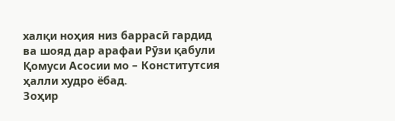халқи ноҳия низ баррасӣ гардид ва шояд дар арафаи Рӯзи қабули Қомуси Асосии мо – Конститутсия ҳалли худро ёбад.
Зоҳир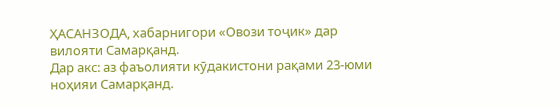ҲАСАНЗОДА, хабарнигори «Овози тоҷик» дар вилояти Самарқанд.
Дар акс: аз фаъолияти кӯдакистони рақами 23-юми ноҳияи Самарқанд.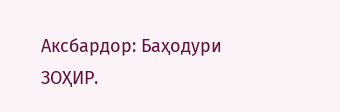Аксбардор: Баҳодури ЗОҲИР.